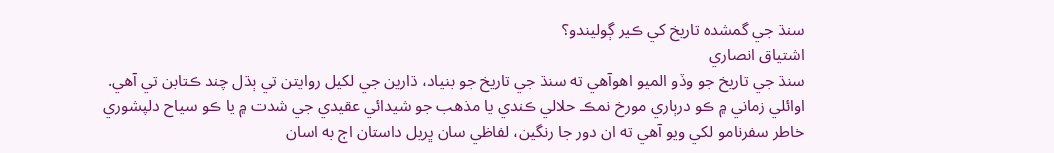سنڌ جي گمشده تاريخ کي ڪير ڳوليندو؟
اشتياق انصاري
سنڌ جي تاريخ جو وڏو الميو اهوآهي ته سنڌ جي تاريخ جو بنياد، ڌارين جي لکيل روايتن تي ٻڌل چند ڪتابن تي آهي. اوائلي زماني ۾ ڪو درٻاري مورخ نمڪ حلالي ڪندي يا مذهب جو شيدائي عقيدي جي شدت ۾ يا ڪو سياح دلپشوري خاطر سفرنامو لکي ويو آهي ته ان دور جا رنگين، لفاظي سان ڀريل داستان اڄ به اسان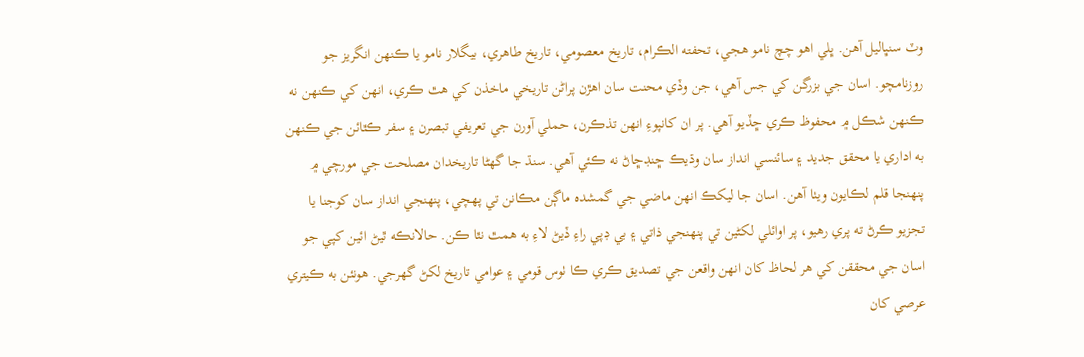وٽ سنڀاليل آهن. ڀلي اهو چچ نامو هجي، تحفته الڪرام، تاريخ معصومي، تاريخ طاهري، بيگلار نامو يا ڪنهن انگريز جو روزنامچو. اسان جي بزرگن کي جس آهي، جن وڏي محنت سان اهڙن پراڻن تاريخي ماخذن کي هٿ ڪري، انهن کي ڪنهن نه ڪنهن شڪل ۾ محفوظ ڪري ڇڏيو آهي. پر ان کانپوءِ انهن تذڪرن، حملي آورن جي تعريفي تبصرن ۽ سفر ڪٿائن جي ڪنهن به اداري يا محقق جديد ۽ سائنسي انداز سان وڌيڪ ڇنڊڇاڻ نه ڪئي آهي. سنڌ جا گهڻا تاريخدان مصلحت جي مورچي ۾ پنهنجا قلم لڪايون ويٺا آهن. اسان جا ليکڪ انهن ماضي جي گمشده ماڳن مڪانن تي پهچي، پنهنجي انداز سان کوجنا يا تجزيو ڪرڻ ته پري رهيو، پر اوائلي لکڻين تي پنهنجي ذاتي ۽ بي ڊپي راءِ ڏيڻ لاءِ به همٿ نٿا ڪن. حالانڪه ٿيڻ ائين کپي جو اسان جي محققن کي هر لحاظ کان انهن واقعن جي تصديق ڪري ڪا ٺوس قومي ۽ عوامي تاريخ لکڻ گهرجي. هونئن به ڪيتري عرصي کان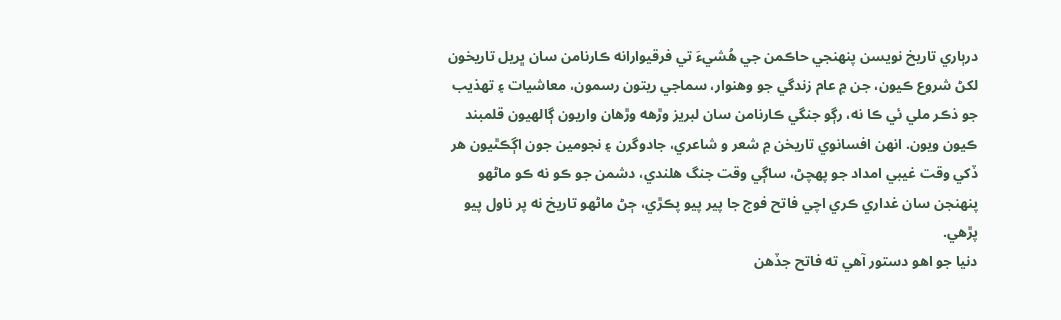درٻاري تاريخ نويسن پنهنجي حاڪمن جي هُشيءَ تي فرقيوارانه ڪارنامن سان ڀريل تاريخون لکڻ شروع ڪيون، جن ۾ عام زندگي جو وهنوار، سماجي ريتون رسمون، معاشيات ۽ تهذيب جو ذڪر ملي ئي ڪا نه، رڳو جنگي ڪارنامن سان لبريز وڙهه وڙهان واريون ڳالهيون قلمبند ڪيون ويون. انهن افسانوي تاريخن ۾ شعر و شاعري، جادوگرن ۽ نجومين جون اڳڪٿيون هر ڏکي وقت غيبي امداد جو پهچڻ، ساڳي وقت جنگ هلندي، دشمن جو ڪو نه ڪو ماڻهو پنهنجن سان غداري ڪري اچي فاتح فوج جا پير پيو پڪڙي، ڄڻ ماڻهو تاريخ نه پر ناول پيو پڙهي.
دنيا جو اهو دستور آهي ته فاتح جڏهن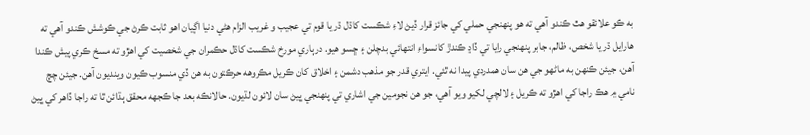به ڪو علائقو هٿ ڪندو آهي ته هو پنهنجي حملي کي جائز قرار ڏيڻ لاءِ شڪست کاڌل ڌر يا قوم تي عجيب و غريب الزام هڻي دنيا اڳيان اهو ثابت ڪرڻ جي ڪوشش ڪندو آهي ته هارايل ڌر يا شخص، ظالم، جابر پنهنجي رايا تي ڏاڍ ڪندڙ کانسواءِ انتهائي بدچلن ۽ ڇسو هيو. درٻاري مورخ شڪست کاڌل حڪمران جي شخصيت کي اهڙو ته مسخ ڪري پيش ڪندا آهن، جيئن ڪنهن به ماڻهو جي هن سان همدردي پيدا نه ٿئي. ايتري قدر جو مذهب دشمن ۽ اخلاق کان ڪريل مڪروهه حرڪتون به هن ڏي منسوب ڪيون وينديون آهن. جيئن چچ نامي ۾ هڪ راجا کي اهڙو ته ڪريل ۽ لالچي لکيو ويو آهي، جو هن نجومين جي اشاري تي پنهنجي ڀيڻ سان لائون لڌيون. حالانڪه بعد جا ڪجهه محقق ٻڌائن ٿا ته راجا ڏاهر کي ڀيڻ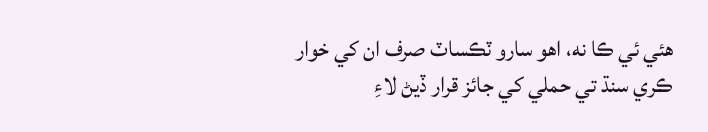هئي ئي ڪا نه، اهو سارو ٽڪساٽ صرف ان کي خوار ڪري سنڌ تي حملي کي جائز قرار ڏيڻ لاءِ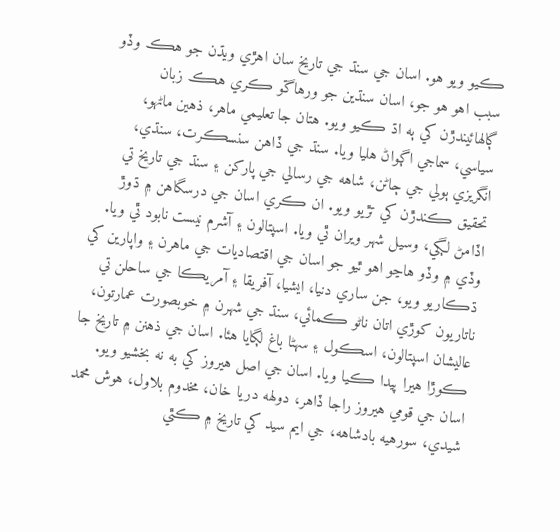ڪيو ويو هو. اسان جي سنڌ جي تاريخ سان اهڙي ويڌن جو هڪ وڏو سبب اهو هو جو، اسان سنڌين جو ورهاڱو ڪري هڪ زبان ڳالهائيندڙن کي ٻه اڌ ڪيو ويو. هتان جا تعليمي ماهر، ذهين ماڻهو، سياسي، سماجي اڳواڻ هليا ويا. سنڌ جي ڏاهن سنسڪرت، سنڌي، انگريزي ٻولي جي ڄاڻن، شاهه جي رسالي جي پارکن ۽ سنڌ جي تاريخ تي تحقيق ڪندڙن کي تڙيو ويو. ان ڪري اسان جي درسگاهن ۾ ڌوڙ اڏامڻ لڳي، وسيل شهر ويران ٿي ويا. اسپتالون ۽ آشرم نيست نابود ٿي ويا. وڏي ۾ وڏو هاڃو اهو ٿيو جو اسان جي اقتصاديات جي ماهرن ۽ واپارين کي ڌڪاريو ويو، جن ساري دنيا، ايشيا، آفريقا ۽ آمريڪا جي ساحلن تي ناتاريون کوڙي اتان ناڻو ڪمائي، سنڌ جي شهرن ۾ خوبصورت عمارتون، عاليشان اسپتالون، اسڪول ۽ سهڻا باغ لڳايا هئا. اسان جي ذهنن ۾ تاريخ جا ڪوڙا هيرا پيدا ڪيا ويا. اسان جي اصل هيروز کي به نه بخشيو ويو. اسان جي قومي هيروز راجا ڏاهر، دولهه دريا خان، مخدوم بلاول، هوش محمد شيدي، سورهيه بادشاهه، جي ايم سيد کي تاريخ ۾ ڪٿي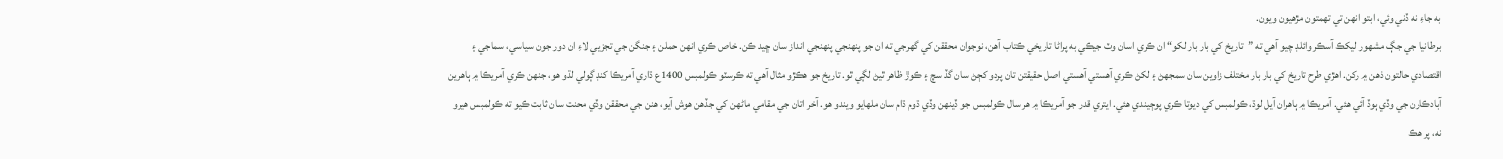به جاءِ نه ڏني وئي، ابتو انهن تي تهمتون مڙهيون ويون.
برطانيا جي جڳ مشهور ليکڪ آسڪر وائلڊ چيو آهي ته ”تاريخ کي بار بار لکو“ ان ڪري اسان وٽ جيڪي به پراڻا تاريخي ڪتاب آهن، نوجوان محققن کي گهرجي ته ان جو پنهنجي پنهنجي انداز سان ڇيد ڪن. خاص ڪري انهن حملن ۽ جنگن جي تجزيي لاءِ ان دور جون سياسي، سماجي ۽ اقتصادي حالتون ذهن ۾ رکن. اهڙي طرح تاريخ کي بار بار مختلف زاوين سان سمجهڻ ۽ لکڻ ڪري آهستي آهستي اصل حقيقتن تان پردو کڄڻ سان گڏ سچ ۽ ڪوڙ ظاهر ٿيڻ لڳي ٿو. تاريخ جو هڪڙو مثال آهي ته ڪرسٽو ڪولمبس 1400ع ڌاري آمريڪا کنڊ ڳولي لڌو هو، جنهن ڪري آمريڪا ۾ ٻاهرين آبادڪارن جي وڏي ٻوڏ آئي هئي. آمريڪا ۾ ٻاهران آيل لوڌ، ڪولمبس کي ديوتا ڪري پوڄيندي هئي. ايتري قدر جو آمريڪا ۾ هر سال ڪولمبس جو ڏينهن وڏي ڌوم ڌام سان ملهايو ويندو هو. آخر اتان جي مقامي ماڻهن کي جڏهن هوش آيو، هنن جي محققن وڏي محنت سان ثابت ڪيو ته ڪولمبس هيرو نه، پر هڪ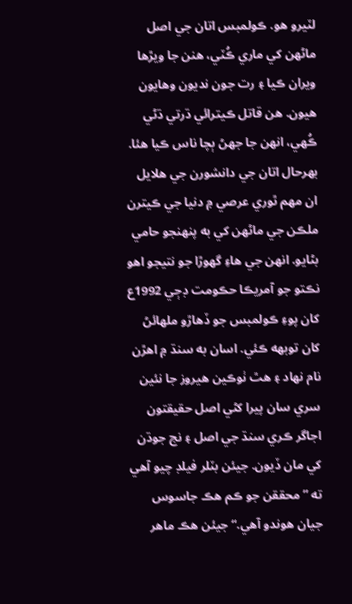لٽيرو هو. ڪولمبس اتان جي اصل ماڻهن کي ماري ڪُٽي، هنن جا ويڙها ويران ڪيا ۽ رت جون نديون وهايون هيون. هن قاتل ڪيترائي ڌرتي ڌڻي ڪُهي، انهن جا جهڻ ٻچا ناس ڪيا هئا. بهرحال اتان جي دانشورن جي هلايل ان مهم ٿوري عرصي ۾ دنيا جي ڪيترن ملڪن جي ماڻهن کي به پنهنجو حامي بڻايو. انهن جي هاءِ گهوڙا جو نتيجو اهو نڪتو جو آمريڪا حڪومت ڊڄي 1992ع کان پوءِ ڪولمبس جو ڏهاڙو ملهائڻ کان توبهه ڪئي. اسان به سنڌ ۾ اهڙن نام نهاد ۽ هٿ ٺوڪين هيروز جا نئين سري سان پيرا کڻي اصل حقيقتون اجاگر ڪري سنڌ جي اصل ۽ نج جوڌن کي مان ڏيون. جيئن بٽلر فيلڊ چيو آهي ته ”محققن جو ڪم هڪ جاسوس جيان هوندو آهي.“ جيئن هڪ ماهر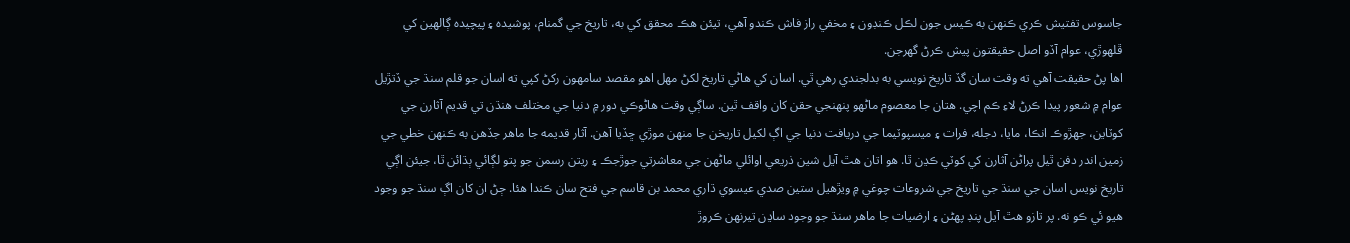جاسوس تفتيش ڪري ڪنهن به ڪيس جون لڪل ڪنڊون ۽ مخفي راز فاش ڪندو آهي، تيئن هڪ محقق کي به، تاريخ جي گمنام، پوشيده ۽ پيچيده ڳالهين کي ڦلهوڙي، عوام آڏو اصل حقيقتون پيش ڪرڻ گهرجن.
اها پڻ حقيقت آهي ته وقت سان گڏ تاريخ نويسي به بدلجندي رهي ٿي. اسان کي هاڻي تاريخ لکڻ مهل اهو مقصد سامهون رکڻ کپي ته اسان جو قلم سنڌ جي ڏتڙيل عوام ۾ شعور پيدا ڪرڻ لاءِ ڪم اچي. هتان جا معصوم ماڻهو پنهنجي حقن کان واقف ٿين. ساڳي وقت هاڻوڪي دور ۾ دنيا جي مختلف هنڌن تي قديم آثارن جي کوٽاين، جهڙوڪ انڪا، مايا، دجله، فرات ۽ ميسپوٽيما جي دريافت دنيا جي اڳ لکيل تاريخن جا منهن موڙي ڇڏيا آهن. آثار قديمه جا ماهر جڏهن به ڪنهن خطي جي زمين اندر دفن ٿيل پراڻن آثارن کي کوٽي ڪڍن ٿا. هو اتان هٿ آيل شين ذريعي اوائلي ماڻهن جي معاشرتي جوڙجڪ ۽ ريتن رسمن جو پتو لڳائي ٻڌائن ٿا، جيئن اڳي تاريخ نويس اسان جي سنڌ جي تاريخ جي شروعات چوغي ۾ ويڙهيل ستين صدي عيسوي ڌاري محمد بن قاسم جي فتح سان ڪندا هئا. ڄڻ ان کان اڳ سنڌ جو وجود هيو ئي ڪو نه. پر تازو هٿ آيل پنڊ پهڻن ۽ ارضيات جا ماهر سنڌ جو وجود ساڍن تيرنهن ڪروڙ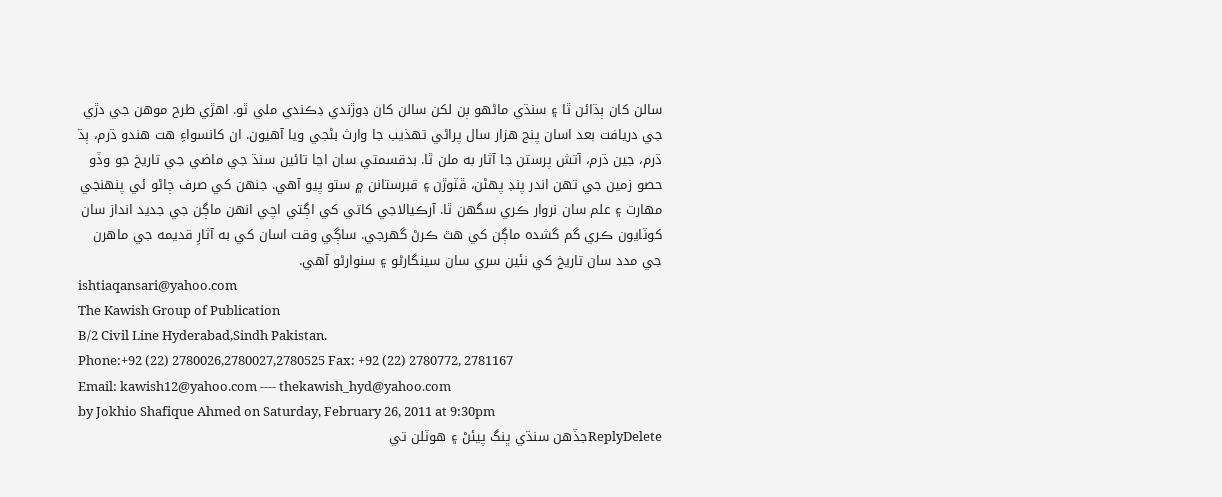سالن کان ٻڌائن ٿا ۽ سنڌي ماڻهو ٻن لکن سالن کان ڊوڙندي ڊڪندي ملي ٿو. اهڙي طرح موهن جي دڙي جي دريافت بعد اسان پنج هزار سال پراڻي تهذيب جا وارث بڻجي ويا آهيون. ان کانسواءِ هت هندو ڌرم، ٻڌ ڌرم، جين ڌرم، آتش پرستن جا آثار به ملن ٿا. بدقسمتي سان اڃا تائين سنڌ جي ماضي جي تاريخ جو وڏو حصو زمين جي تهن اندر پنڊ پهڻن، ڦٽوڙن ۽ قبرستانن ۾ ستو پيو آهي. جنهن کي صرف ڄاڻو ئي پنهنجي مهارت ۽ علم سان نروار ڪري سگهن ٿا. آرڪيالاجي کاتي کي اڳتي اچي انهن ماڳن جي جديد انداز سان کوٽايون ڪري گم گشده ماڳن کي هٿ ڪرڻ گهرجي. ساڳي وقت اسان کي به آثارِ قديمه جي ماهرن جي مدد سان تاريخ کي نئين سري سان سينگارڻو ۽ سنوارڻو آهي.
ishtiaqansari@yahoo.com
The Kawish Group of Publication
B/2 Civil Line Hyderabad,Sindh Pakistan.
Phone:+92 (22) 2780026,2780027,2780525 Fax: +92 (22) 2780772, 2781167
Email: kawish12@yahoo.com ---- thekawish_hyd@yahoo.com
by Jokhio Shafique Ahmed on Saturday, February 26, 2011 at 9:30pm
ReplyDeleteجڏهن سنڌي ڀنگ پيئڻ ۽ هوٽلن تي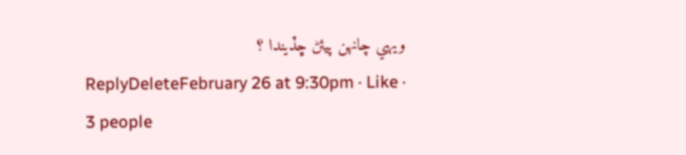ويهي چانهن پيئڻ ڇڏيندا ؟
ReplyDeleteFebruary 26 at 9:30pm · Like · 3 people